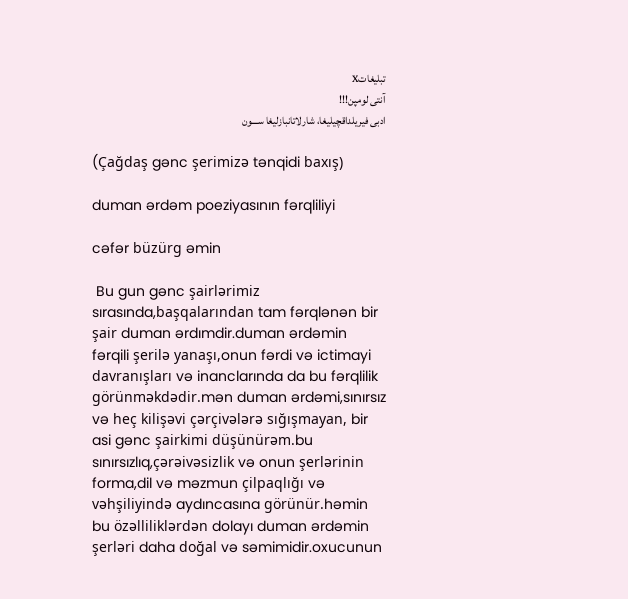تبليغاتX
آنتی لومپن!!!
ادبی فیریلداقچیلیغا، شارلاتانبازلیغا ســـون

(Çağdaş gənc şerimizə tənqidi baxış)

duman ərdəm poeziyasının fərqliliyi

cəfər büzürg əmin

 Bu gun gənc şairlərimiz sırasında,başqalarından tam fərqlənən bir şair duman ərdımdir.duman ərdəmin fərqili şerilə yanaşı,onun fərdi və ictimayi davranışları və inanclarında da bu fərqlilik görünməkdədir.mən duman ərdəmi,sınırsız və heç kilişəvi çərçivələrə sığışmayan, bir asi gənc şairkimi düşünürəm.bu sınırsızlıq,çərəivəsizlik və onun şerlərinin forma,dil və məzmun çilpaqlığı və vəhşiliyində aydıncasına görünür.həmin bu özəlliliklərdən dolayı duman ərdəmin şerləri daha doğal və səmimidir.oxucunun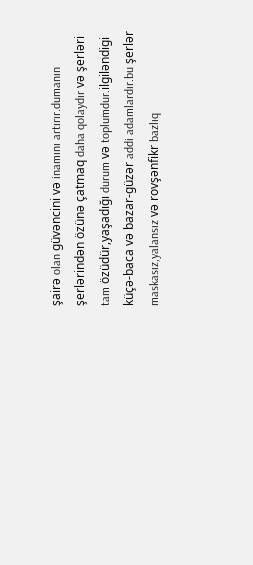şairə olan güvəncini və inamını artırır.dumanın şerlərindən özünə çatmaq daha qolaydır və şerləri tam özüdür,yaşadığı durum və toplumdur.ilgiləndigi küçə-baca və bazar-güzər addi adamlardır.bu şerlər maskasız,yalansız və rovşənfikr bazlıq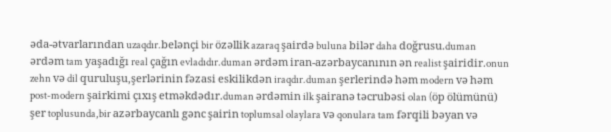əda-ətvarlarından uzaqdır.belənçi bir özəllik azaraq şairdə buluna bilər daha doğrusu.duman ərdəm tam yaşadığı real çağın evladıdır.duman ərdəm iran-azərbaycanının ən realist şairidir.onun zehn və dil quruluşu,şerlərinin fəzasi eskilikdən iraqdır.duman şerlerində həm modern və həm post-modern şairkimi çıxış etməkdədır.duman ərdəmin ilk şairanə təcrubəsi olan (öp ölümünü) şer toplusunda,bir azərbaycanlı gənc şairin toplumsal olaylara və qonulara tam fərqili bəyan və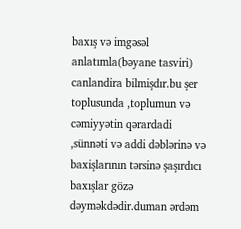baxış və imgəsəl anlatımla(bəyane tasviri) canlandira bilmişdır.bu şer toplusunda ,toplumun və cəmiyyətin qərardadi ,sünnəti və addi dəblərinə və baxişlarının tərsinə şaşırdıcı baxışlar gözə dəyməkdədir.duman ərdəm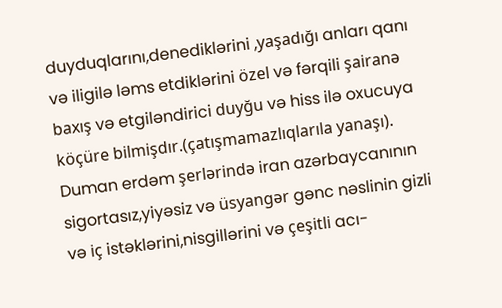duyduqlarını,denediklərini ,yaşadığı anları qanı və iligilə ləms etdiklərini özel və fərqili şairanə baxış və etgiləndirici duyğu və hiss ilə oxucuya köçüre bilmişdır.(çatışmamazlıqlarıla yanaşı). Duman erdəm şerlərində iran azərbaycanının sigortasız,yiyəsiz və üsyangər gənc nəslinin gizli və iç istəklərini,nisgillərini və çeşitli acı-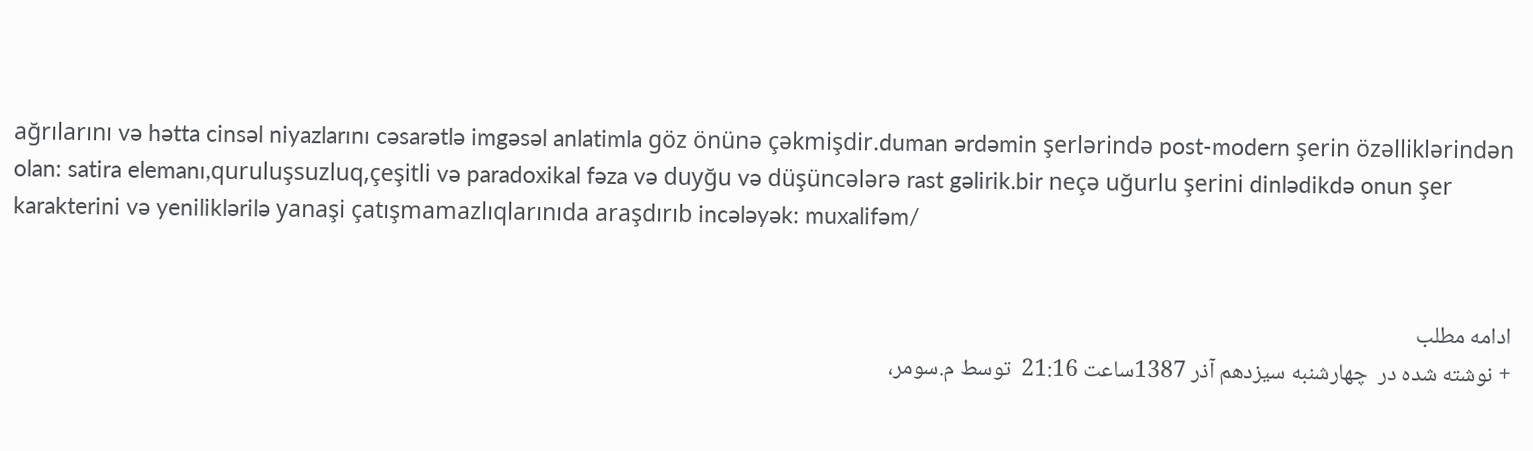ağrılarını və hətta cinsəl niyazlarını cəsarətlə imgəsəl anlatimla göz önünə çəkmişdir.duman ərdəmin şerlərində post-modern şerin özəlliklərindən olan: satira elemanı,quruluşsuzluq,çeşitli və paradoxikal fəza və duyğu və düşüncələrə rast gəlirik.bir neçə uğurlu şerini dinlədikdə onun şer karakterini və yeniliklərilə yanaşi çatışmamazlıqlarınıda araşdırıb incələyək: muxalifəm/


ادامه مطلب
+ نوشته شده در  چهارشنبه سیزدهم آذر 1387ساعت 21:16  توسط م.سومر،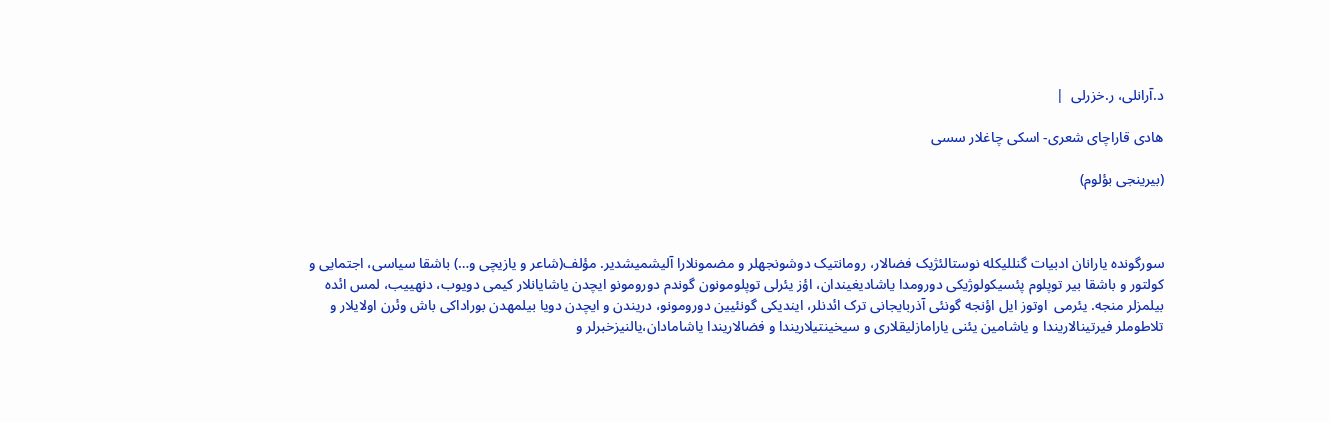د.آرانلی، ر.خزرلی  |

هادی قاراچای شعری- اسکی چاغلار سسی

(بیرینجی بؤلوم)



سورگونده یارانان ادبیات گنللیکله نوستالئژیک فضالار، رومانتیک دوشونجهلر و مضمونلارا آلیشمیشدیر. مؤلف(شاعر و یازیچی و…) باشقا سیاسی، اجتمایی و کولتور و باشقا بیر توپلوم پئسیکولوژیکی دورومدا یاشادیغیندان، اؤز یئرلی توپلومونون گوندم دورومونو ایچدن یاشایانلار کیمی دویوب، دنهییب، لمس ائده بیلمزلر منجه. یئرمی  اوتوز ایل اؤنجه گونئی آذربایجانی ترک ائدنلر، ایندیکی گونئیین دورومونو، دریندن و ایچدن دویا بیلمهدن بوراداکی باش وئرن اولایلار و تلاطوملر فیرتینالاریندا و یاشامین یئنی یارامازلیقلاری و سیخینتیلاریندا و فضالاریندا یاشامادان،یالنیزخبرلر و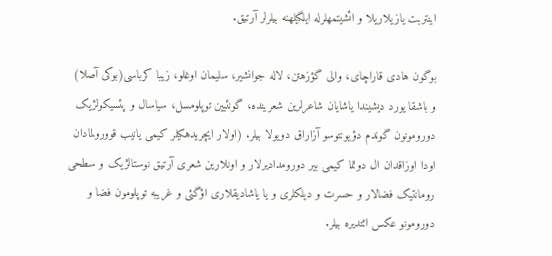اینتربت یازیلاریلا و ائشیتمهلرله ایلگیلهنه بیلرلر آرتیق.

بوگون هادی قاراچای، والی گؤزهتن، لاله جوانشیر، سلیمان اوغلو، زیبا کرباسی(بوکی آصلا) و باشقا یورد دیشیندا یاشایان شاعرلرین شعرینده، گونئیین توپلومسل، سیاسال و پئسیکولژیک دورومونون گوندم دؤیونتوسو آزاراق دویولا بیلر. (اولار ایچریدهکیلر کیمی یانیب قوورولمادان اودا اوزاقدان ال دوتما کیمی بیر دورومدادیرلار و اونلارین شعری آرتیق نوستالژیک و سطحی رومانتیک فضالار و حسرت و دیلکلری و یا یاشادیقلاری اؤگئی و غریبه توپلومون فضا و دورومونو عکس ائتدیره بیلر.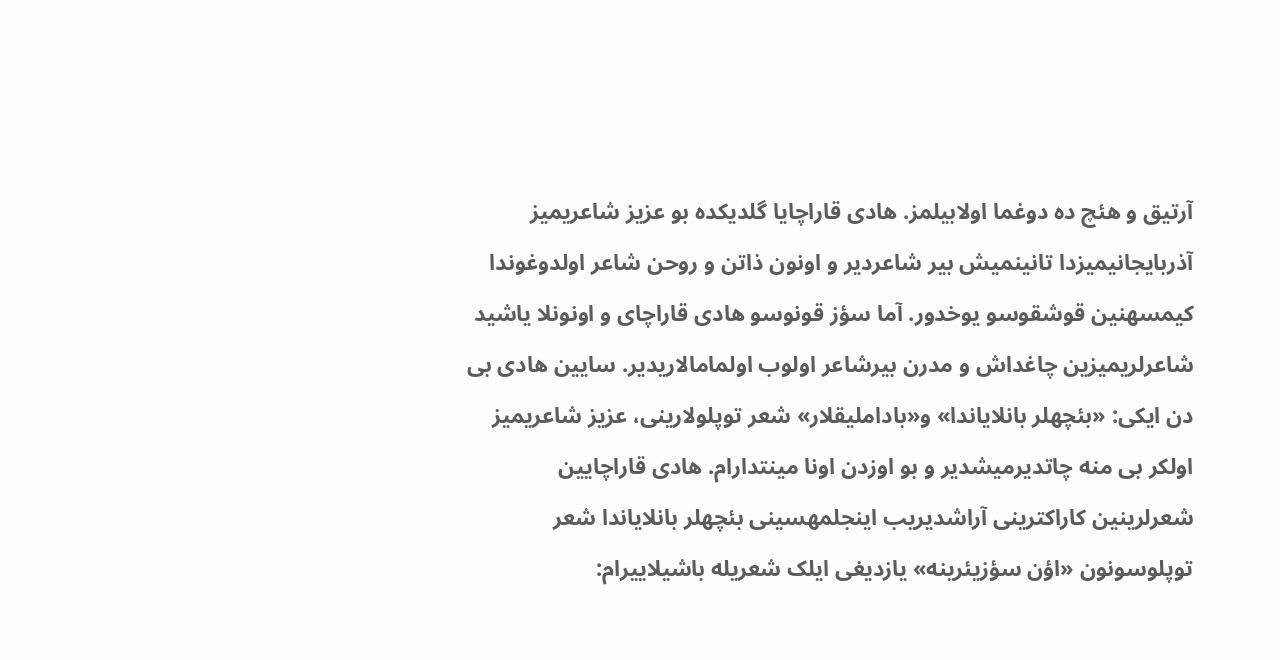آرتیق و هئچ ده دوغما اولابیلمز. هادی قاراچایا گلدیکده بو عزیز شاعریمیز آذربایجانیمیزدا تانینمیش بیر شاعردیر و اونون ذاتن و روحن شاعر اولدوغوندا کیمسهنین قوشقوسو یوخدور. آما سؤز قونوسو هادی قاراچای و اونونلا یاشید شاعرلریمیزین چاغداش و مدرن بیرشاعر اولوب اولمامالاریدیر. سایین هادی بی دن ایکی: «بئچهلر بانلایاندا» و«باداملیقلار» شعر توپلولارینی، عزیز شاعریمیز اولکر بی منه چاتدیرمیشدیر و بو اوزدن اونا مینتدارام. هادی قاراچایین شعرلرینین کاراکترینی آراشدیریب اینجلمهسینی بئچهلر بانلایاندا شعر توپلوسونون «اؤن سؤزیئرینه» یازدیغی ایلک شعریله باشیلاییرام: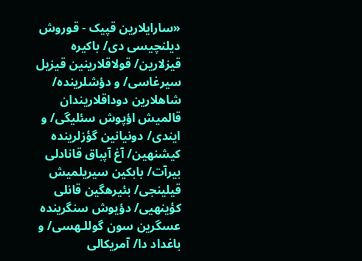«سارایلارین قپیک - قوروش دیلنچیسی دی/ باکیره قیزلارین/ قولاقلارینین قیزیل سیرغاسی/ و دؤشلرینده/ شاهلارین دوداقلاریندان قالمیش اؤپوش سئلیگی/ و ایندی/ دونیانین گؤزلرینده کیشنهین/ آغ آپباق قانادلی بیرآت/ بابکین سیریلمیش قیلینجی/ بئیرهگین قانلی کؤینهیی/ دؤیوش سنگرینده عسگرین سون گوللـهسی/ و باغداد دا/ آمریکالی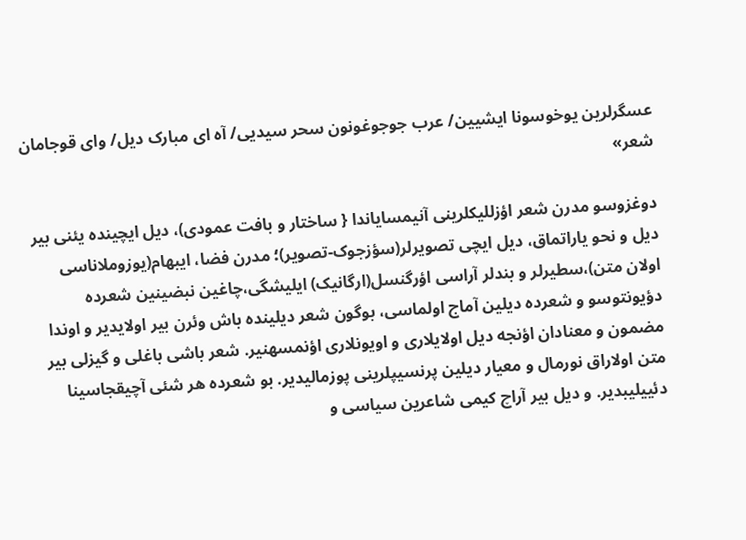عسگرلرین یوخوسونا ایشیین/ عرب جوجوغونون سحر سیدیی/ آه ای مبارک دیل/ وای قوجامان شعر»

دوغزوسو مدرن شعر اؤزللیکلرینی آنیمسایاندا { ساختار و بافت عمودی)، دیل ایچینده یئنی بیر دیل و نحو یاراتماق، دیل ایچی تصویرلر(سؤزجوک-تصویر)؛ مدرن فضا، ایبهام(یوزوملاناسی اولان متن)،سطیرلر و بندلر آراسی اؤرگنسل(ارگانیک) ایلیشگی،چاغین نبضینین شعرده دؤیونتوسو و شعرده دیلین آماج اولماسی، بوگون شعر دیلینده باش وئرن بیر اولایدیر و اوندا مضمون و معنادان اؤنجه دیل اولایلاری و اویونلاری اؤنمسهنیر. شعر باشی باغلی و گیزلی بیر متن اولاراق نورمال و معیار دیلین پرنسیپلرینی پوزمالیدیر. بو شعرده هر شئی آچیقجاسینا دئییلیبدیر. و دیل بیر آراچ کیمی شاعرین سیاسی و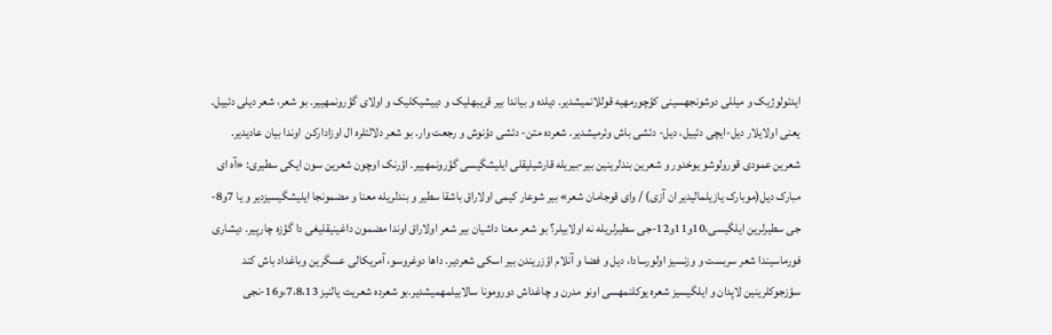ایدئولوژیک و میللی دوشونجهسینی کؤچورمهیه قوللانمیشدیر. دیلده و بیاندا بیر قریبهلیک و دییشیکلیک و اولای گؤرونمهییر. بو شعر، شعر دیلی دئییل. یعنی اولایلار دیل-ایچی دئییل، دیل- دئشی باش وئرمیشدیر. شعرده متن- دئشی دؤنوش و رجعت وار. بو شعر دلالتلره ال اوزادارکن  اوندا بیان عادیدیر. شعرین عمودی قورولوشو یوخدور و شعرین بندلرینین بیر-بیریله قارشیلیقلی ایلیشگیسی گؤرونمهییر. اؤرنک اوچون شعرین سون ایکی سطیری: «آه ای مبارک دیل(موبارک یازیلمالیدیر ان آزی) / وای قوجامان شعر» بیر شوعار کیمی اولاراق باشقا سطیر و بندلریله معنا و مضمونجا ایلیشگیسیزدیر و یا 7و8-جی سطیرلرین ایلگیسی،10و11و12-جی سطیرلریله نه اولابیلر؟ بو شعر معنا داشیان بیر شعر اولاراق اوندا مضمون داغینیقلیغی دا گؤزه چارپیر. دیشاری فورماسیندا شعر سربست و وزنسیز اولورسادا، دیل و فضا و آنلام اؤزریندن بیر اسکی شعردیر. داها دوغروسو، آمریکالی عسگرین وباغداد باش کند سؤزجوکلرینین لاپدان و ایلگیسیز شعره یوکلنمهسی اونو مدرن و چاغداش دورومونا سالابیلمهمیشدیر.بو شعرده شعریت یالنیز 7،8،13،و16-نجی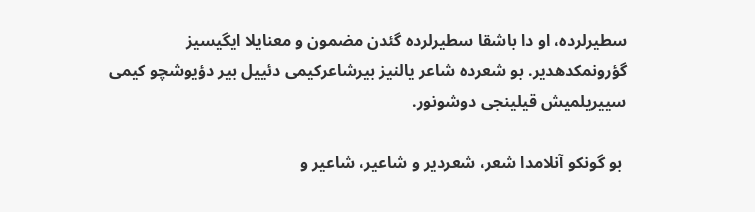سطیرلرده، او دا باشقا سطیرلرده گئدن مضمون و معنایلا ایگیسیز گؤرونمکدهدیر. بو شعرده شاعر یالنیز بیرشاعرکیمی دئییل بیر دؤیوشچو کیمی سییریلمیش قیلینجی دوشونور.

 بو گونکو آنلامدا شعر، شعردیر و شاعیر، شاعیر و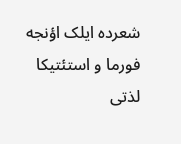شعرده ایلک اؤنجه فورما و استئتیکا لذتی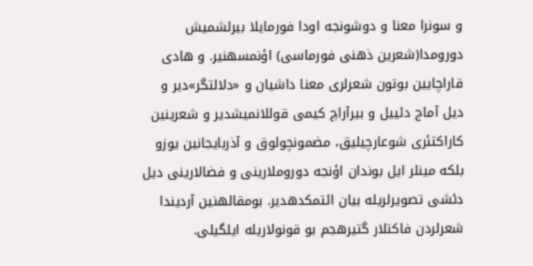و سونرا معنا و دوشونجه اودا فورمایلا بیرلشمیش دورومدا(شعرین ذهنی فورماسی) اؤنمسهنیر. و هادی قاراچایین بوتون شعرلری معنا داشیان و «دلالتگر»دیر و دیل آماج دئییل و بیرآراچ کیمی قوللانمیشدیر و شعرینین کاراکتئری شوعارچیلیق، مضمونچولوق و آذربایجانین یوزو بلکه مینلر ایل بوندان اؤنجه دوروملارینی و فضالارینی دیل دئشی تصویرلریله بیان ائتمکدهدیر. بومقالهنین آردیندا شعرلردن فاکتلار گتیرهجم بو قونولاریله ایلگیلی.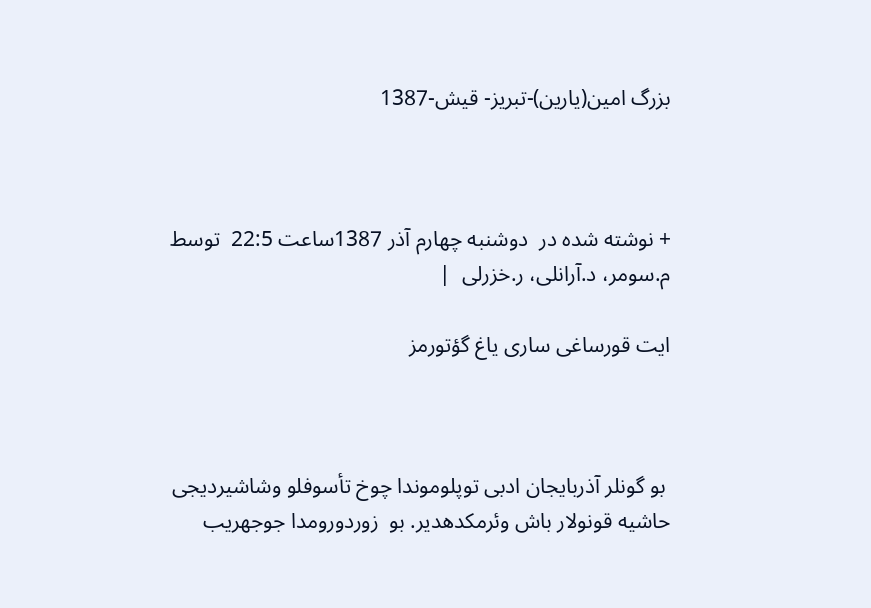بزرگ امین(یارین)-تبریز- قیش-1387



+ نوشته شده در  دوشنبه چهارم آذر 1387ساعت 22:5  توسط م.سومر، د.آرانلی، ر.خزرلی  |

ایت قورساغی ساری یاغ گؤتورمز



 بو گونلر آذربایجان ادبی توپلوموندا چوخ تأسوفلو وشاشیردیجی  حاشیه قونولار باش وئرمکدهدیر. بو  زوردورومدا جوجهریب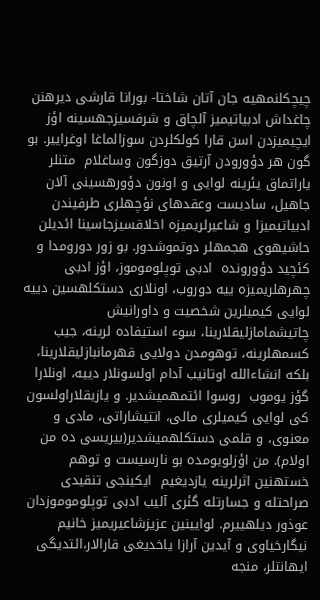چیچکلنمهیه جان آتان شاختا- بورانا قارشی دیرهنن چاغداش ادبیاتیمیز آلچاق و شرفسیزجهسینه اؤز ایچیمیزدن اسن قارا کولکلردن سوزالماغا اوغراییر. بو گون هر دؤورودن آرتیق دوزگون وساغلام  متنلر یاراتماق یئرینه لوایی و اونون دؤورهسینی آلان جاهیل، سادیست وعقدهای نؤچهلری طرفیندن ادبیاتیمیزا و شاعیرلریمیزه اخلاقسیزجاسینا ائدیلن حاشیهوی هجمهلر دوتموشدور. بو زور دورومدا و کئچید دؤورونده  ادبی توپلوموموز، اؤز ادبی چهرهلریمیزه ییه دوروب، اونلاری دستکلهسین دییه لوایی کیمیلرین شخصیت و داورانیش چاتیشمامازلیقلارینا، سوء استیفاده لرینه، جیب کسمهلرینه، توهومدن دولایی قهرمانبازلیقلارینا، بلکه انشاءالله اوتانیب آدام اولسونلار دییه، اونلارا گؤز یوموب  روسوا ائتمهمیشدیر. و یازیقلاراولسون کی لوایی کیمیلری مالی، انتیشاراتی، مادی و معنوی، و قلمی دستکلهمیشدیر(بیریسی ده من اولام). من اؤزلویومده بو نارسیست و توهم خستهنین اثرلرینه یازدیغیم  ایکینجی تنقیدی صراحتله و جسارتله گئری آلیب ادبی توپلوموموزدان عوذور دیلهییرم. لوایینین عزیزشاعیریمیز خانیم نیگارخیاوی و آیدین آرازا یاخدیغی قارالار،ائتدیگی ایهانتلر، منجه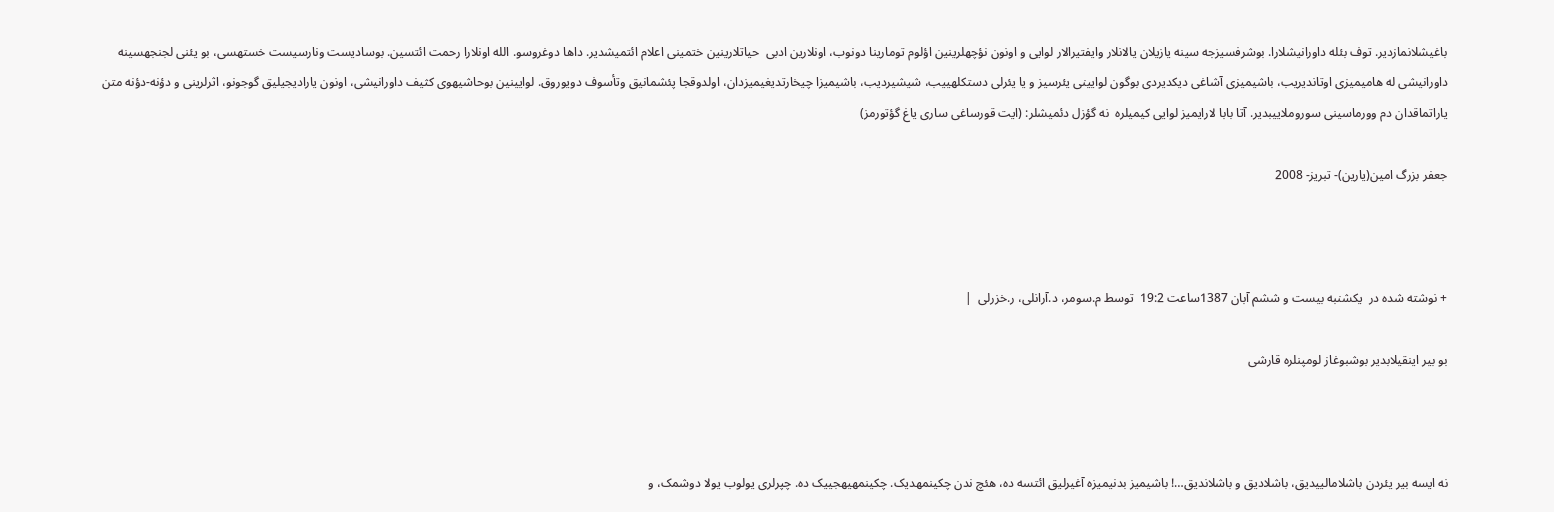باغیشلانمازدیر. توف بئله داورانیشلارا. بوشرفسیزجه سینه یازیلان یالانلار وایفتیرالار لوایی و اونون نؤچهلرینین اؤلوم تومارینا دونوب، اونلارین ادبی  حیاتلارینین ختمینی اعلام ائتمیشدیر. داها دوغروسو. الله اونلارا رحمت ائتسین. بوسادیست ونارسیست خستهسی، بو یئنی لجنجهسینه داورانیشی له هامیمیزی اوتاندیریب، باشیمیزی آشاغی دیکدیردی بوگون لوایینی یئرسیز و یا یئرلی دستکلهییب، شیشیردیب، باشیمیزا چیخارتدیغیمیزدان، اولدوقجا پئشمانیق وتأسوف دویوروق. لوایینین بوحاشیهوی کثیف داورانیشی، اونون یارادیجیلیق گوجونو، اثرلرینی و دؤنه-دؤنه متن یاراتماقدان دم وورماسینی سوروملاییبدیر. آتا بابا لارایمیز لوایی کیمیلره  نه گؤزل دئمیشلر: (ایت قورساغی ساری یاغ گؤتورمز)

جعفر بزرگ امین(یارین)- تبریز- 2008



+ نوشته شده در  یکشنبه بیست و ششم آبان 1387ساعت 19:2  توسط م.سومر، د.آرانلی، ر.خزرلی  |

بو بیر اینقیلابدیر بوشبوغاز لومپنلره قارشی



نه ایسه بیر یئردن باشلامالییدیق، باشلادیق و باشلاندیق…! باشیمیز بدنیمیزه آغیرلیق ائتسه ده، هئچ ندن چکینمهدیک. چکینمهیهجییک ده. چپرلری یولوب یولا دوشمک، و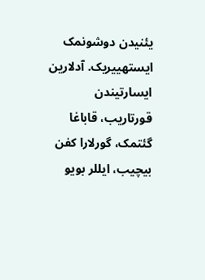یئنیدن دوشونمک ایستهییریک. آدلارین ایسارتیندن قورتاریب، قاباغا گئتمک، گورلارا کفن بیچیب، ایللر بویو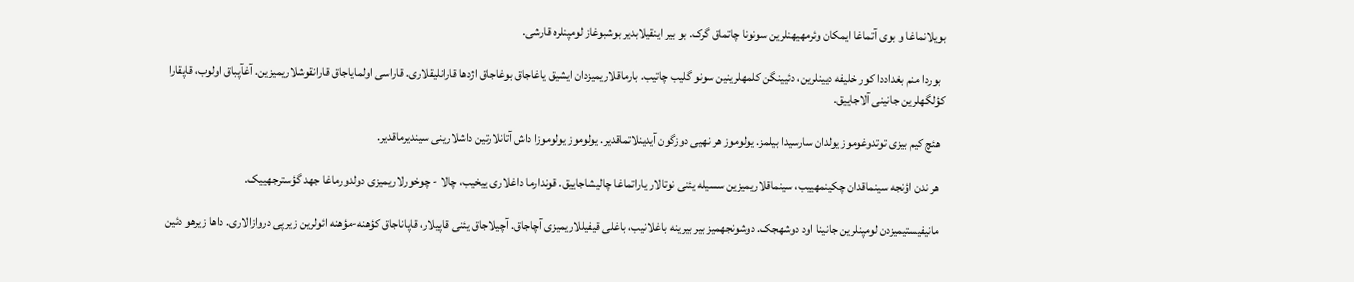بویلانماغا و بوی آتماغا ایمکان وئرمهیهنلرین سونونا چاتماق گرک. بو بیر اینقیلابدیر بوشبوغاز لومپنلره قارشی.

  بوردا منم بغداددا کور خلیفه دیینلرین، دئیینگن کلمهلرینین سونو گلیب چاتیب. بارماقلاریمیزدان ایشیق یاغاجاق بوغاجاق اژدها قارانلیقلاری. قاراسی اولمایاجاق قارانقوشلاریمیزین. آغآپباق اولوب، قاپقارا کؤلگهلرین جانینی آلاجاییق.

  هئچ کیم بیزی توتدوغوموز یولدان سارسیدا بیلمز. یولوموز هر نهیی دوزگون آیدینلاتماقدیر. یولوموز یولوموزا داش آتانلارتین داشلارینی سیندیرماقدیر.

  هر ندن اؤنجه سینماقدان چکینمهییب، سینماقلاریمیزین سسیله یئنی نوتالار یاراتماغا چالیشاجاییق. قوندارما داغلاری ییخیب، چالا - چوخورلاریمیزی دولدورماغا جهد گؤسترجهییک.

  مانیفیستیمیزدن لومپنلرین جانینا اود دوشهجک. دوشونجهمیز بیر بیرینه باغلانیب، باغلی قیفیللاریمیزی آچاجاق. آچیلاجاق یئنی قاپیلار، قاپاناجاق کؤهنه-مؤهنه ائولرین زیرپی دروازالاری. داها زیرهو دئین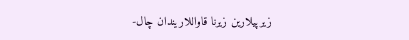زیرپیلارین زیرنا قاواللاریندان چال-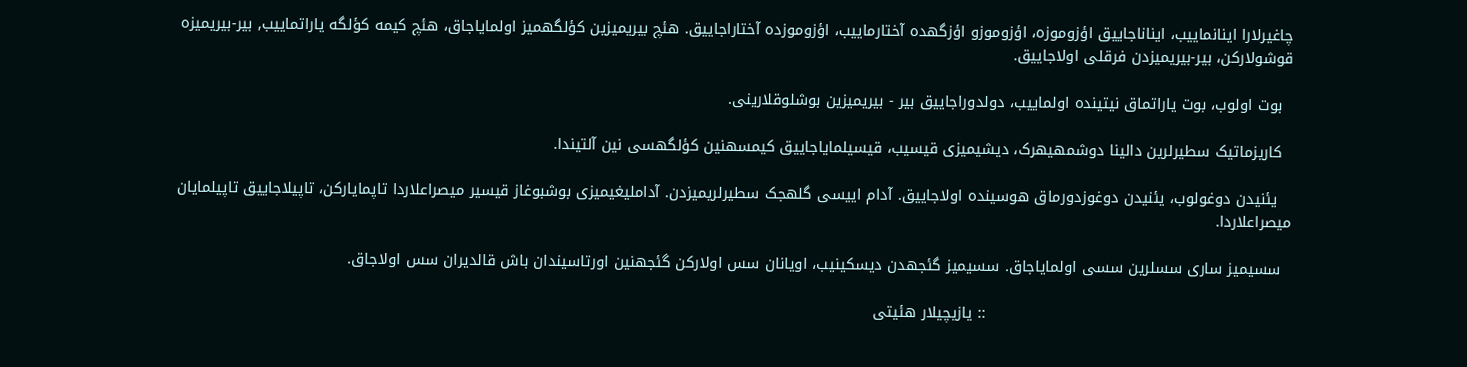چاغیرلارا اینانماییب، ایناناجاییق اؤزوموزه، اؤزوموزو اؤزگهده آختارماییب، اؤزوموزده آختاراجاییق. هئچ بیریمیزین کؤلگهمیز اولمایاجاق، هئچ کیمه کؤلگه یاراتماییب, بیر-بیریمیزه قوشولارکن، بیر-بیریمیزدن فرقلی اولاجاییق.

  بوت اولوب، بوت یاراتماق نیتینده اولماییب، دولدوراجاییق بیر - بیریمیزین بوشلوقلارینی.

  کاریزماتیک سطیرلرین دالینا دوشمهیهرک، دیشیمیزی قیسیب، قیسیلمایاجاییق کیمسهنین کؤلگهسی نین آلتیندا.

   یئنیدن دوغولوب، یئنیدن دوغوزدورماق هوسینده اولاجاییق. آدام اییسی گلهجک سطیرلریمیزدن. آداملیغیمیزی بوشبوغاز قیسیر میصراعلاردا تاپمایارکن، تاپیلاجاییق تاپیلمایان میصراعلاردا.

  سسیمیز ساری سسلرین سسی اولمایاجاق. سسیمیز گئجهدن دیسکینیب، اویانان سس اولارکن گئجهنین اورتاسیندان باش قالدیران سس اولاجاق.

                                                            :: یازیچیلار هئیتی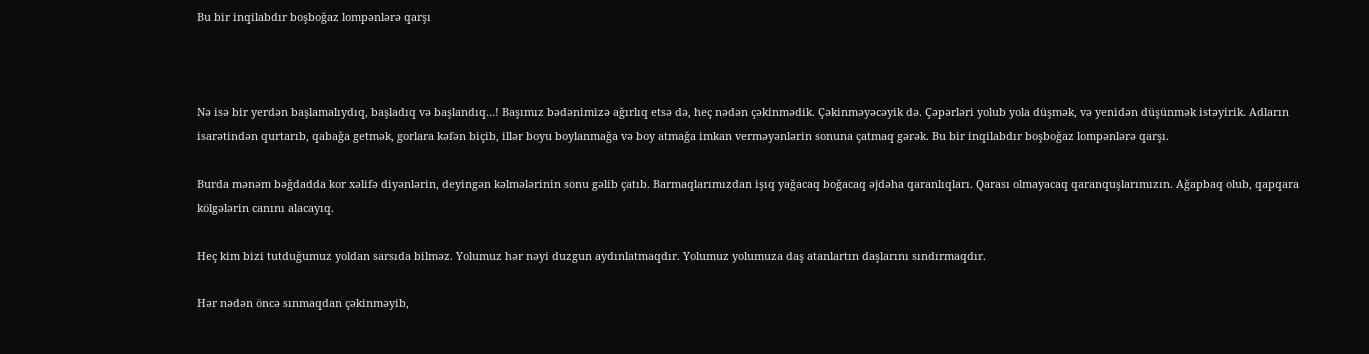Bu bir inqilabdır boşboğaz lompənlərə qarşı



Nə isə bir yerdən başlamalıydıq, başladıq və başlandıq…! Başımız bədənimizə ağırlıq etsə də, heç nədən çəkinmədik. Çəkinməyəcəyik də. Çəpərləri yolub yola düşmək, və yenidən düşünmək istəyirik. Adların isarətindən qurtarıb, qabağa getmək, gorlara kəfən biçib, illər boyu boylanmağa və boy atmağa imkan verməyənlərin sonuna çatmaq gərək. Bu bir inqilabdır boşboğaz lompənlərə qarşı.

Burda mənəm bəğdadda kor xəlifə diyənlərin, deyingən kəlmələrinin sonu gəlib çatıb. Barmaqlarımızdan işıq yağacaq boğacaq əjdəha qaranlıqları. Qarası olmayacaq qaranquşlarımızın. Ağapbaq olub, qapqara kölgələrin canını alacayıq.

Heç kim bizi tutduğumuz yoldan sarsıda bilməz. Yolumuz hər nəyi duzgun aydınlatmaqdır. Yolumuz yolumuza daş atanlartın daşlarını sındırmaqdır.

Hər nədən öncə sınmaqdan çəkinməyib,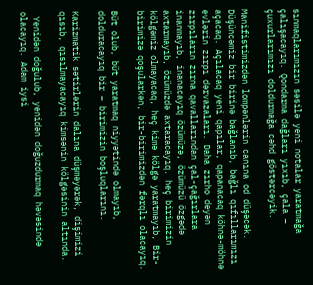sınmaqlarımızın səsilə yeni notalar yaratmağa çalışacayıq. Qondarma dağları yıxıb, çala – çuxurlarımızı doldurmağa cəhd göstərcəyik.

Manifistimizdən lompənlərin canına od düşəcək. Düşüncəmiz bir birinə bağlanıb, bağlı qıfıllarımızı açacaq. Açılacaq yeni qapılar, qapanacaq köhnə-möhnə evlərin zırpı dərvazaları. Daha zırho deyən zırpıların zırna qavallarından çal-çağırlara inanmayıb, inanacayıq özümüzə, özümüzü özgədə axtarmayıb, özümüzdə axtaracayıq. heç birimizin kölgəmiz olmayacaq, heç kimə kölgə yaratmayıb, Bir-birimizə qoşularkən, bir-birimizdən fərqlı olacayıq.

Büt olub, büt yaratmaq niyyətində olmayıb, dolduracayıq bir – birimizin boşluqlarını.

Karizmatik sətirlərin dalına düşməyərək, dişimizi qısıb, qısılmayacayıq kimsənin kölgəsinin altında.

 Yenidən doğulub, yenidən doğuzdurmaq həvəsində olacayıq. Adam iysi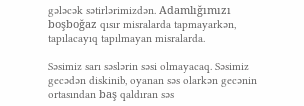gələcək sətirlərimizdən. Adamlığımızı boşboğaz qısır misralarda tapmayarkən, tapılacayıq tapılmayan misralarda.

Səsimiz sarı səslərin səsi olmayacaq. Səsimiz gecədən diskinib, oyanan səs olarkən gecənin ortasından baş qaldıran səs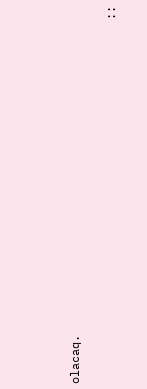olacaq.

                                                    ::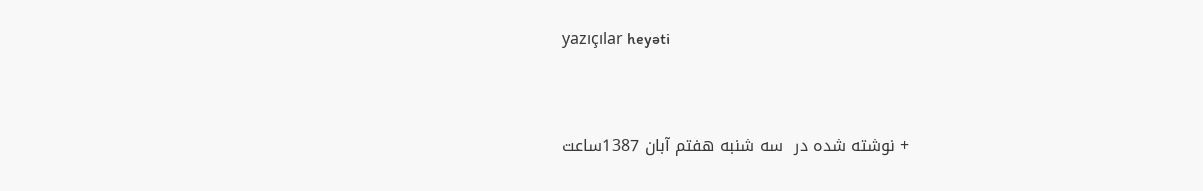yazıçılar heyəti



+ نوشته شده در  سه شنبه هفتم آبان 1387ساعت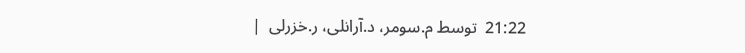21:22  توسط م.سومر، د.آرانلی، ر.خزرلی  |